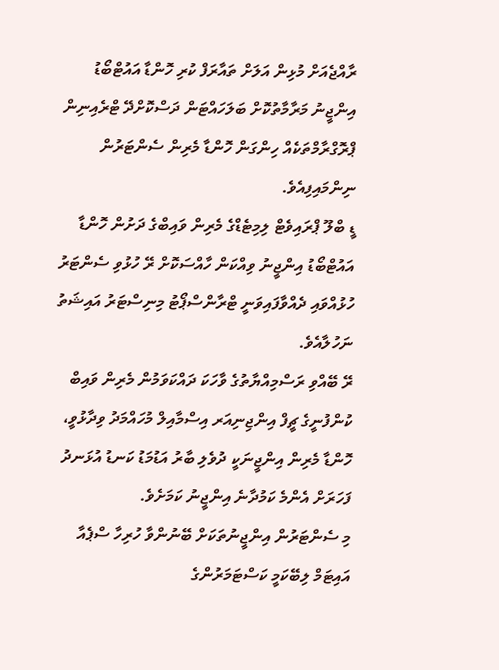ރާއްޖެއަށް މުޅިން އަލަށް ތައާރަފް ކުރި ހޮންޑާ އައުޓްބޯޑު އިންޖީނު މަރާމާތުކޮށް ބަލަހައްޓަން ދަސްކޮށްދޭ ޓްރެއިނިން ޕްރޮގްރާމްތަކެއް ހިންގަން ހޮންޑާ މެރިން ސެންޓަރުން ނިންމައިފިއެވެ.
ޑީ ބްލޫ ޕްރައިވެޓް ލިމިޓެޑްގެ މެރިން ވައިބްގެ ދަށުން ހޮންޑާ އައުޓްބޯޑު އިންޖީނު ވިއްކަން ހާއްސަކޮށް ރޭ ހުޅުވި ސެންޓަރު ހުޅުއްވައި ދެއްވާފައިވަނީ ޓްރާންސްޕޯޓު މިނިސްޓަރު އައިޝަތު ނަހުލާއެވެ.
ރޭ ބޭއްވި ރަސްމިއްޔާތުގެ ވާހަކަ ދައްކަވަމުން މެރިން ވައިބް ކުންފުނީގެ ޗީފް އިންޖިނިއަރ އިސްމާއިލް މުހައްމަދު ވިދާޅުވީ، ހޮންޑާ މެރިން އިންޖީނަކީ ދުވެލި ބާރު އަޑުމަޑު ކަނޑު އުޅަނދު ފަހަރަށް އެންމެ ކަމުދާނެ އިންޖީނު ކަމަށެވެ.
މި ސެންޓަރުން އިންޖީނުތަކަށް ބޭނުންވާ ހުރިހާ ސްޕެއާ އައިޓަމް ލިބޭކަމީ ކަސްޓަމަރުންގެ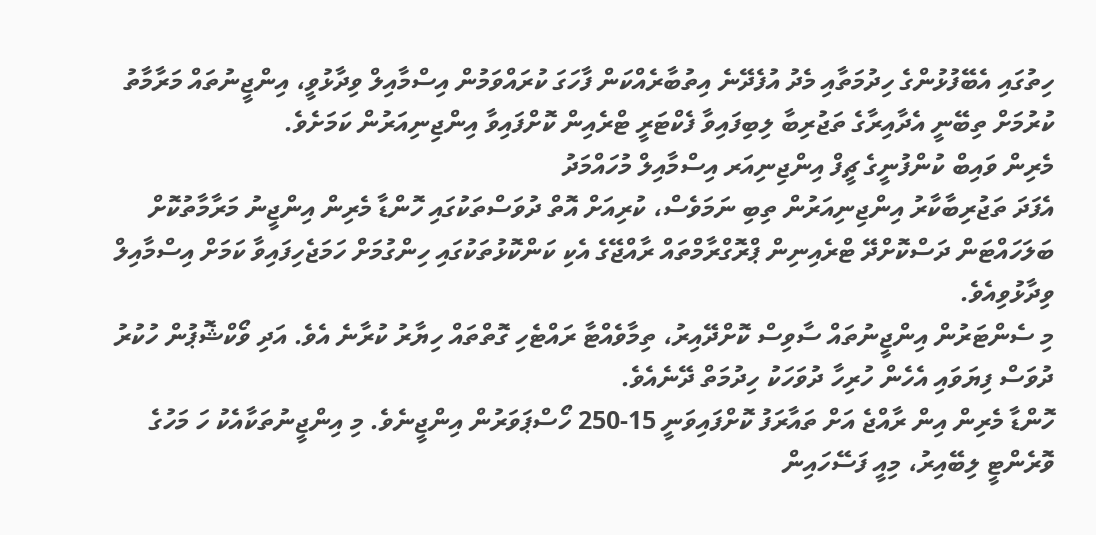ހިތުގައި އެބޭފުޅުންގެ ހިދުމަތާއި މެދު އުފެދޭނެ އިތުބާރެއްކަން ފާހަގަ ކުރައްވަމުން އިސްމާއިލް ވިދާޅުވީ، އިންޖީނުތައް މަރާމާތު ކުރުމަށް ތިބޭނީ އެދާއިރާގެ ތަޖުރިބާ ލިބިފައިވާ ފެކްޓަރީ ޓްރެއިން ކޮށްފައިވާ އިންޖިނިއަރުން ކަމަށެވެ.
މެރިން ވައިބް ކުންފުނީގެ ޗީފް އިންޖިނިއަރ އިސްމާއިލް މުހައްމަދު
އެފަދަ ތަޖުރިބާކާރު އިންޖިނިއަރުން ތިބި ނަމަވެސް، ކުރިއަށް އޮތް ދުވަސްތަކުގައި ހޮންޑާ މެރިން އިންޖީނު މަރާމާތުކޮށް ބަލަހައްޓަން ދަސްކޮށްދޭ ޓްރެއިނިން ޕްރޮގްރާމްތައް ރާއްޖޭގެ އެކި ކަންކޮޅުތަކުގައި ހިންގުމަށް ހަމަޖެހިފައިވާ ކަމަށް އިސްމާއިލް ވިދާޅުވިއެވެ.
މި ސެންޓަރުން އިންޖީނުތައް ސާވިސް ކޮށްދޭއިރު، ތިމާވެއްޓާ ރައްޓެހި ގޮތްތައް ހިޔާރު ކުރާނެ އެވެ. އަދި ވޯކްޝޮޕުން ހުކުރު ދުވަސް ފިޔަވައި އެހެން ހުރިހާ ދުވަހަކު ހިދުމަތް ދޭނެއެވެ.
ހޮންޑާ މެރިން އިން ރާއްޖެ އަށް ތައާރަފު ކޮށްފައިވަނީ 15-250 ހޯސްޕަވަރުން އިންޖީނެވެ. މި އިންޖީނުތަކާއެކު ހަ މަހުގެ ވޮރެންޓީ ލިބޭއިރު، މިއީ ފަސޭހައިން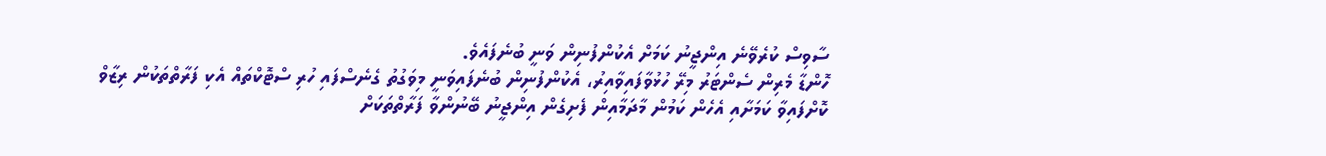ސާވިސް ކުރެވޭނެ އިންޖީނު ކަމަށް އެކުންފުނިން ވަނީ ބުނެފައެވެ.
ހޮންޑާ މެރިން ސެންޓަރު މިރޭ ހުޅުވާފައިވާއިރު، އެކުންފުނިން ބުނެފައިވަނީ މިވަގުތު ގެނެސްފައި ހުރި ސްޓޮކްތައް އެކި ފަރާތްތަކުން ރިޒާވް ކޮށްފައިވާ ކަމަށާއި އެހެން ކަމުން މާދަމާއިން ފެށިގެން އިންޖީނު ބޭނުންވާ ފަރާތްތަކަށް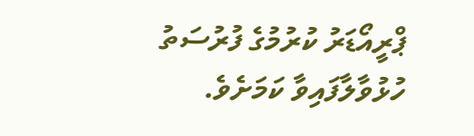ޕްރީއޯޑަރު ކުރުމުގެ ފުރުސަތު ހުޅުވާލާފައިވާ ކަމަށެވެ.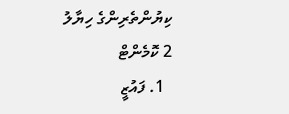ކިޔުންތެރިންގެ ހިޔާލު
2 ކޮމެންޓް
  1. ފައުޒީ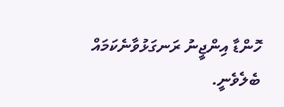ހޮންޑާ އިންޖީނު ރަނގަޅުވާނެކަމައް ބެލެވެނީ.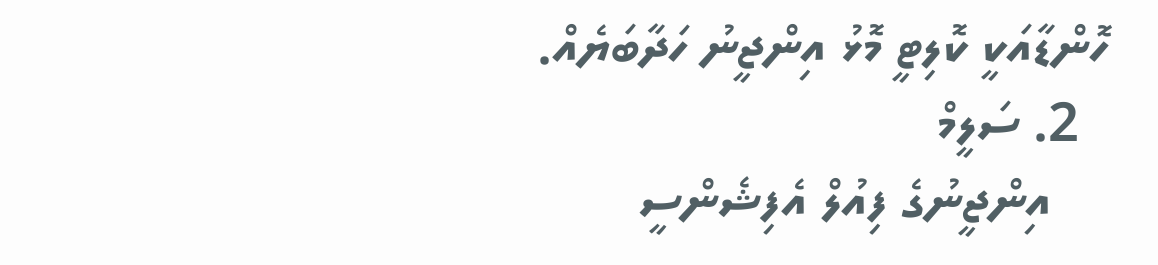ހޮންޑާއަކީ ކޮލިޓީ މޮޅު އިންޖީނު ހަދާބަޔެއް.
  2. ސަލީމް
    އިންޖީނުގެ ފިއުލް އެފިޝެންސީ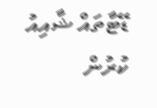ޑޭޓާތައް ޝާއިއު ކުރުން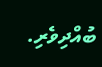ބުއްދިވެރި.